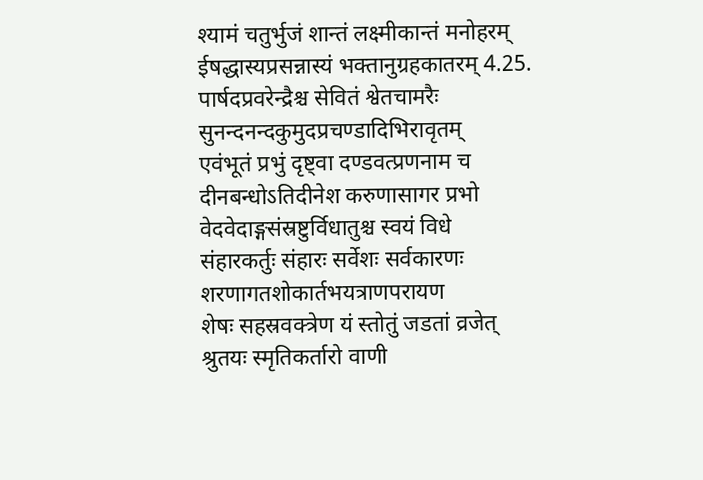श्यामं चतुर्भुजं शान्तं लक्ष्मीकान्तं मनोहरम्
ईषद्धास्यप्रसन्नास्यं भक्तानुग्रहकातरम् 4.25.
पार्षदप्रवरेन्द्रैश्च सेवितं श्वेतचामरैः
सुनन्दनन्दकुमुदप्रचण्डादिभिरावृतम्
एवंभूतं प्रभुं दृष्ट्वा दण्डवत्प्रणनाम च
दीनबन्धोऽतिदीनेश करुणासागर प्रभो
वेदवेदाङ्गसंस्रष्टुर्विधातुश्च स्वयं विधे
संहारकर्तुः संहारः सर्वेशः सर्वकारणः
शरणागतशोकार्तभयत्राणपरायण
शेषः सहस्रवक्त्रेण यं स्तोतुं जडतां व्रजेत्
श्रुतयः स्मृतिकर्तारो वाणी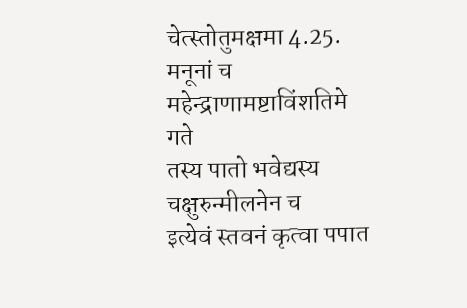चेत्स्तोतुमक्षमा 4.25.
मनूनां च महेन्द्राणामष्टाविंशतिमे गते
तस्य पातो भवेद्यस्य चक्षुरुन्मीलनेन च
इत्येवं स्तवनं कृत्वा पपात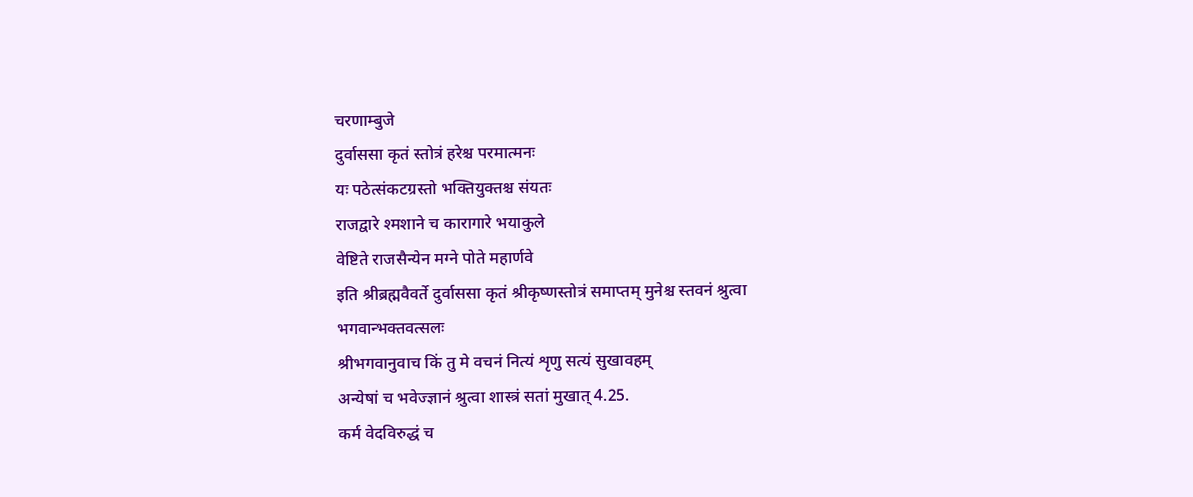चरणाम्बुजे
दुर्वाससा कृतं स्तोत्रं हरेश्च परमात्मनः
यः पठेत्संकटग्रस्तो भक्तियुक्तश्च संयतः
राजद्वारे श्मशाने च कारागारे भयाकुले
वेष्टिते राजसैन्येन मग्ने पोते महार्णवे
इति श्रीब्रह्मवैवर्ते दुर्वाससा कृतं श्रीकृष्णस्तोत्रं समाप्तम् मुनेश्च स्तवनं श्रुत्वा भगवान्भक्तवत्सलः
श्रीभगवानुवाच किं तु मे वचनं नित्यं शृणु सत्यं सुखावहम्
अन्येषां च भवेज्ज्ञानं श्रुत्वा शास्त्रं सतां मुखात् 4.25.
कर्म वेदविरुद्धं च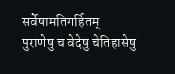सर्वेषामतिगर्हितम्
पुराणेषु च वेदेषु चेतिहासेषु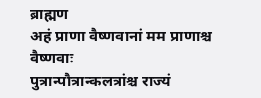ब्राह्मण
अहं प्राणा वैष्णवानां मम प्राणाश्च वैष्णवाः
पुत्रान्पौत्रान्कलत्रांश्च राज्यं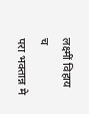लक्ष्मीं विहाय च
परा भक्तान्न मे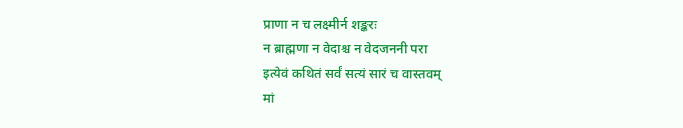प्राणा न च लक्ष्मीर्न शङ्करः
न ब्राह्मणा न वेदाश्च न वेदजननी परा
इत्येवं कथितं सर्वं सत्यं सारं च वास्तवम्
मां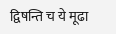द्विषन्ति च ये मूढा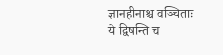ज्ञानहीनाश्च वञ्चिताः
ये द्विषन्ति च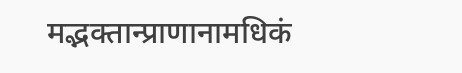मद्भक्तान्प्राणानामधिकं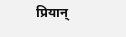प्रियान्